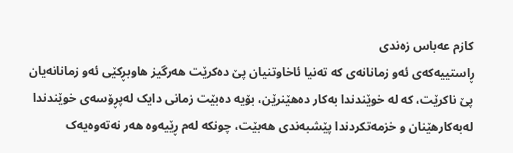کازم عەباس زەندی
ڕاستییەکەی ئەو زمانانەی کە تەنیا ئاخاوتنیان پێ دەکرێت هەرگیز هاوبڕکێی ئەو زمانانەیان پێ ناکرێت، کە لە خوێندندا بەکار دەهێنرێن، بۆیە دەبێت زمانی دایک لەپڕۆسەی خوێندندا لەبەکارهێنان و خزمەتکردندا پێشبەندی هەبێت، چونکە لەم ڕێیەوە هەر نەتەوەیەک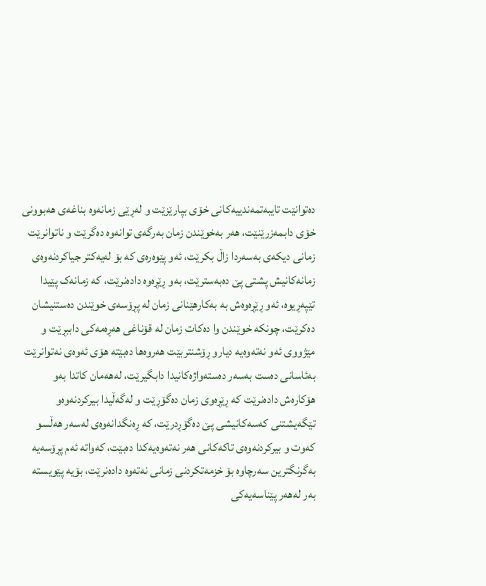دەتوانێت تایبەتمەندییەکانی خۆی بپارێزێت و لەڕێی زمانەوە بناغەی هەبوونی خۆی دابمەزرێنێت، هەر بەخوێندن زمان بەرگەی توانەوە دەگرێت و ناتوانرێت زمانی دیکەی بەسەردا زاڵ بکرێت، ئەو پێوەرەی کە بۆ لەیەکتر جیاکردنەوەی زمانەکانیش پشتی پێ دەبەسترێت، بەو ڕێڕەوە دادەنرێت، کە زمانەک پێیدا تێپەڕیوە، ئەو ڕێڕەوەش بە بەکارهێنانی زمان لە پڕۆسەی خوێندن دەستنیشان دەکرێت، چونکە خوێندن وا دەکات زمان لە قۆناغی هەڕەمەکی داببڕێت و مێژووی ئەو نەتەوەیە دیارو ڕۆشنتربێت هەروەها دەبێتە هۆی ئەوەی نەتوانرێت بەئاسانی دەست بەسەر دەستەواژەکانیدا دابگیرێت، لەهەمان کاتدا بەو هۆکارەش دادەنرێت کە ڕێڕەوی زمان دەگۆڕێت و لەگەڵیدا بیرکردنەوەو تێگەیشتنی کەسەکانیشی پێ دەگۆڕدرێت، کە ڕەنگدانەوەی لەسەر هەڵسو کەوت و بیرکردنەوەی تاکەکانی هەر نەتەوەیەکدا دەبێت، کەواتە ئەم پڕۆسەیە بەگرنگترین سەرچاوە بۆ خزمەتکردنی زمانی نەتەوە دادەنرێت، بۆیە پێویستە بەر لەهەر پێناسەیەکی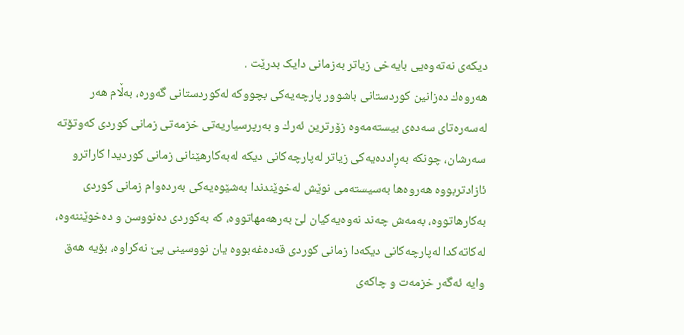دیکەی نەتەوەیی بایەخی زیاتر بەزمانی دایک بدرێت .
هەروەك دەزانين كوردستانى باشوور پارچەیەکی بچووكە لەكوردستانى گەورە، بەڵام هەر لەسەرەتاى سەدەى بيستەمەوە زۆرترين ئەرك و بەرپرسياريەتى خزمەتى زمانى كوردى كەوتۆتە سەرشان، چونكە بەڕاددەيەكى زیاتر لەپارچەكانى دیکە لەبەكارهێنانى زمانی کوردیدا كاراترو ئازادتربووە هەروەها بەسيستەمى نوێش لەخوێندندا بەشێوەيەكى بەردەوام زمانى كوردى بەكارهاتووە، بەمەش چەند نەوەيەكيان لێ بەرهەمهاتووە، كە بەكوردى دەنووسن و دەخوێننەوە، لەكاتەكدا لەپارچەكانى دیکەدا زمانى كوردى قەدەغەبووە یان نووسينى پێ نەكراوە، بۆيە هەق وايە ئەگەر خزمەت و چاكەى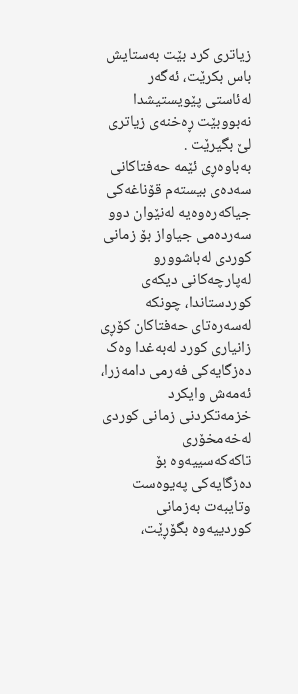زياترى كرد بێت بەستايش باس بكرێت، ئەگەر لەئاستى پێويستيشدا نەبووبێت ڕەخنەى زياترى لێ بگيرێت .
بەباوەڕی ئێمە حەفتاكانى سەدەى بيستەم قۆناغەكى جياكەرەوەيە لەنێوان دوو سەردەمى جياواز بۆ زمانى كوردى لەباشوورو لەپارچەكانى دیکەی كوردستاندا، چونكە لەسەرەتاى حەفتاكان كۆڕى زانيارى كورد لەبەغدا وەک دەزگايەكى فەرمی دامەزرا، ئەمەش وايكرد خزمەتكردنى زمانى كوردى لەخەمخۆرى تاكەكەسييەوە بۆ دەزگايەكى پەيوەست وتایبەت بەزمانى كوردييەوە بگۆڕێت،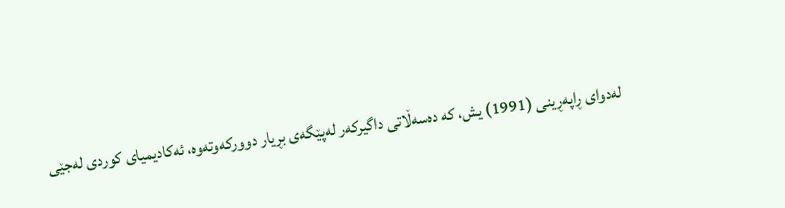لەدوای ڕاپەڕینی (1991) یش، کە دەسەڵاتى داگيركەر لەپێگەى بڕیار دووركەوتەوە، ئەکادیمیای کوردی لەجێی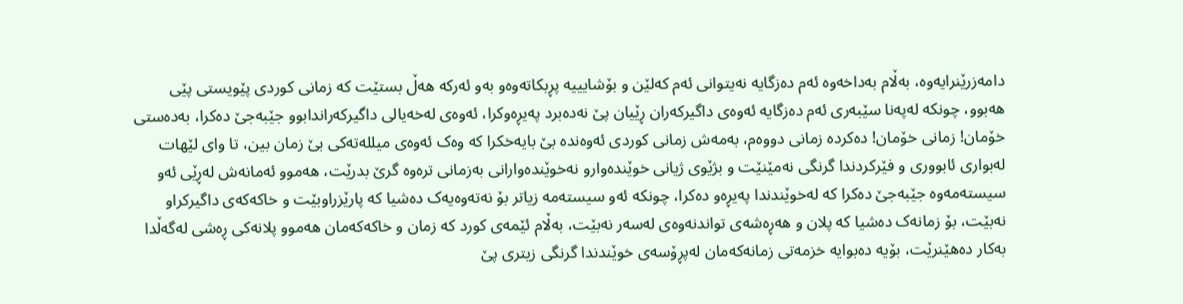دامەزرێنرایەوە، بەڵام بەداخەوە ئەم دەزگایە نەیتوانی ئەم کەلێن و بۆشایییە پڕبکاتەوەو بەو ئەرکە هەڵ بستێت کە زمانی کوردی پێویستی پێی هەبوو، چونکە لەپەنا سێبەری ئەم دەزگایە ئەوەی داگیرکەران ڕێیان پێ نەدەبرد پەیڕەوکرا، ئەوەی لەخەیالی داگیرکەراندابوو جێبەجێ دەکرا، بەدەستی خۆمان! زمانی خۆمان! دەکردە زمانی دووەم، بەمەش زمانی کوردی ئەوەندە بێ بایەخکرا کە وەک ئەوەی میللەتەکی بێ زمان بین، تا وای لێهات لەبواری ئابووری و فێرکردندا گرنگی نەمێنێت و بژێوی ژیانی خوێندەوارو نەخوێندەوارانی بەزمانی ترەوە گرێ بدرێت، هەموو ئەمانەش لەڕێی ئەو سیستەمەوە جێبەجێ دەکرا کە لەخوێندندا پەیڕەو دەکرا، چونکە ئەو سیستەمە زیاتر بۆ نەتەوەیەک دەشیا کە پارێزراوبێت و خاکەکەی داگیرکراو نەبێت، بۆ زمانەک دەشیا کە پلان و هەڕەشەی تواندنەوەی لەسەر نەبێت، بەڵام ئێمەی کورد کە زمان و خاکەکەمان هەموو پلانەکی ڕەشی لەگەڵدا بەکار دەهێنرێت، بۆیە دەبوایە خزمەتی زمانەکەمان لەپڕۆسەی خوێندندا گرنگی زیتری پێ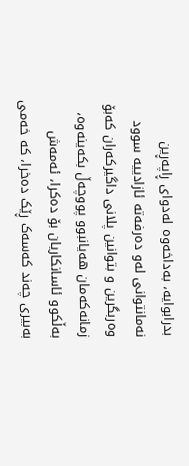بدرابوایە، بەداخەوە لەدوای ڕاپەڕین نەمانتوانی لەو دەرفەتە ئازادییە سوود وەربگرین و بتوانین پلانی داگیرکەران کەبۆ زمانەکەمان هەیانبوو پووچەڵ بکەینەوە، بەڵکوو ئاسانکاریان بۆ دەکرا، ئەمەش بەبیری چەند کەسەک ڕێک دەخرا، کە خەمی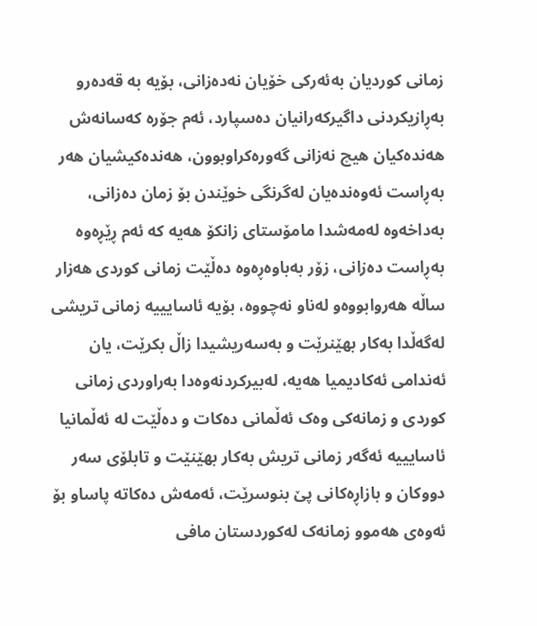زمانی کوردیان بەئەرکی خۆیان نەدەزانی، بۆیە بە قەدەرو بەڕازیکردنی داگیرکەرانیان دەسپارد، ئەم جۆرە کەسانەش هەندەکیان هیچ نەزانی گەورەکراوبوون، هەندەکیشیان هەر بەڕاست ئەوەندەیان لەگرنگی خوێندن بۆ زمان دەزانی، بەداخەوە لەمەشدا مامۆستای زانکۆ هەیە کە ئەم ڕێڕەوە بەڕاست دەزانی، زۆر بەباوەڕەوە دەڵێت زمانی کوردی هەزار ساڵە هەروابووەو لەناو نەچووە، بۆیە ئاسایییە زمانی تریشی لەگەڵدا بەکار بهێنرێت و بەسەریشیدا زاڵ بکرێت، یان ئەندامی ئەکادیمیا هەیە، لەبیرکردنەوەدا بەراوردی زمانی کوردی و زمانەکی وەک ئەڵمانی دەکات و دەڵێت لە ئەڵمانیا ئاسایییە ئەگەر زمانی تریش بەکار بهێنێت و تابلۆی سەر دووکان و بازاڕەکانی پێ بنوسرێت، ئەمەش دەکاتە پاساو بۆ ئەوەی هەموو زمانەک لەکوردستان مافی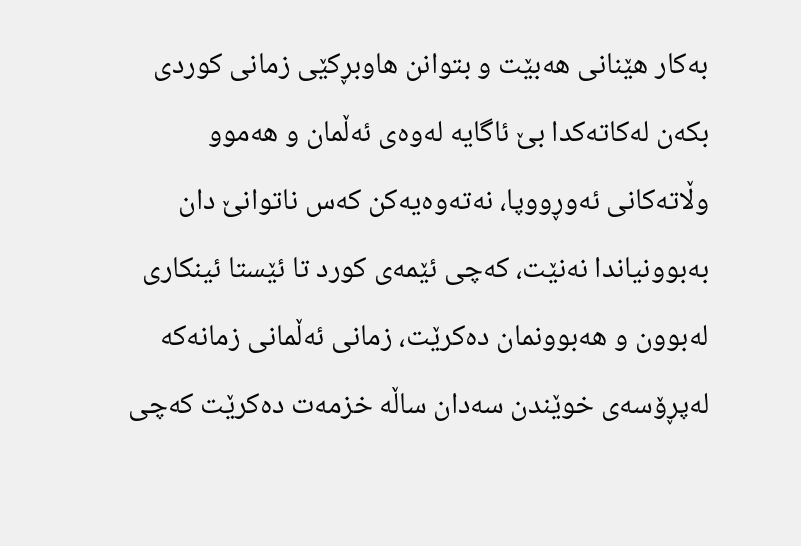بەکار هێنانی هەبێت و بتوانن هاوبڕکێی زمانی کوردی بکەن لەکاتەکدا بێ ئاگایە لەوەی ئەڵمان و هەموو وڵاتەکانی ئەوڕووپا، نەتەوەیەکن کەس ناتوانێ دان بەبوونیاندا نەنێت، کەچی ئێمەی کورد تا ئێستا ئینکاری لەبوون و هەبوونمان دەکرێت، زمانی ئەڵمانی زمانەکە لەپڕۆسەی خوێندن سەدان ساڵە خزمەت دەکرێت کەچی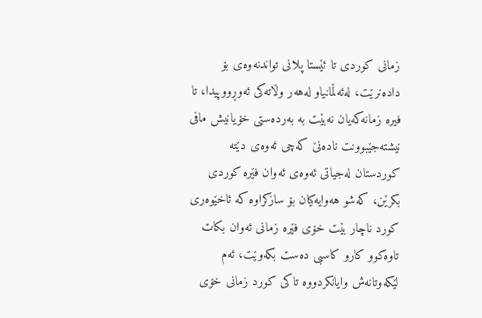زمانی کوردی تا ئێستا پلانی تواندنەوەی بۆ دادەنرێت، لەئەڵمانیاو لەهەر وڵاتەکی ئەوڕووپیدا، تا فیرە زمانەکەیان نەبێت بە بەردەستی خۆیانیش مافی نیشتەجێبوونت نادەنێ کەچی ئەوەی دێتە کوردستان لەجیاتی ئەوەی ئەوان فێرە کوردی بکرێن، کەشو هەوایەکیان بۆ سازکراوە کە ئاخێوەری کورد ناچار بێت خۆی فێرە زمانی ئەوان بکات تاوەکوو کارو کاسبی دەست بکەوێت، ئەم لێکەوتانەش وایانکردووە تاکی کورد زمانی خۆی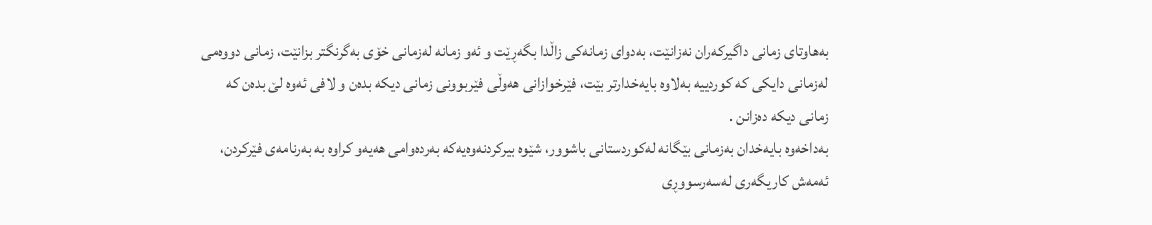بەهاوتای زمانی داگیرکەران نەزانێت، بەدوای زمانەکی زاڵدا بگەڕێت و ئەو زمانە لەزمانی خۆی بەگرنگتر بزانێت، زمانی دووەمی لەزمانى دایکی کە کوردییە بەلاوە بایەخدارتر بێت، فێرخوازانی هەوڵی فێربوونی زمانی دیکە بدەن و لافی ئەوە لێ بدەن کە زمانی دیکە دەزانن .
بەداخەوە بایەخدان بەزمانی بێگانە لەکوردستانی باشوور، شێوە بيركردنەوەيەکە بەردەوامى هەيەو كراوە بە بەرنامەى فێركردن، ئەمەش کاریگەری لەسەرسووڕی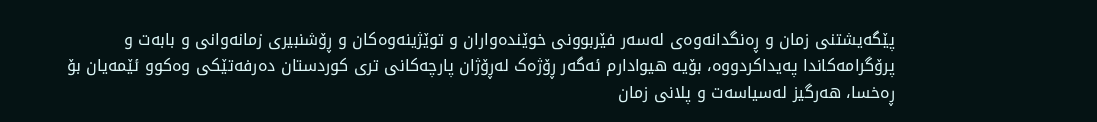پێگەیشتنی زمان و ڕەنگدانەوەى لەسەر فێربوونى خوێندەواران و توێژينەوەكان و ڕۆشنبيرى زمانەوانى و بابەت و پرۆگرامەكاندا پەيداكردووە، بۆيە هیوادارم ئەگەر ڕۆژەک لەڕۆژان پارچەکانی تری کوردستان دەرفەتێکی وەکوو ئێمەیان بۆ ڕەخسا، هەرگیز لەسیاسەت و پلانی زمان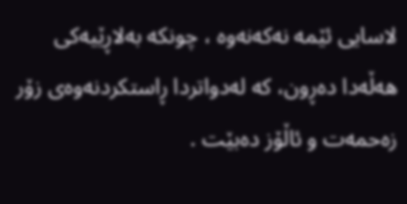لاسایی ئێمە نەکەنەوە ، چونکە بەلاڕێیەکی هەڵەدا دەڕون، کە لەدواتردا ڕاستکردنەوەی زۆر زەحمەت و ئاڵۆز دەبێت .